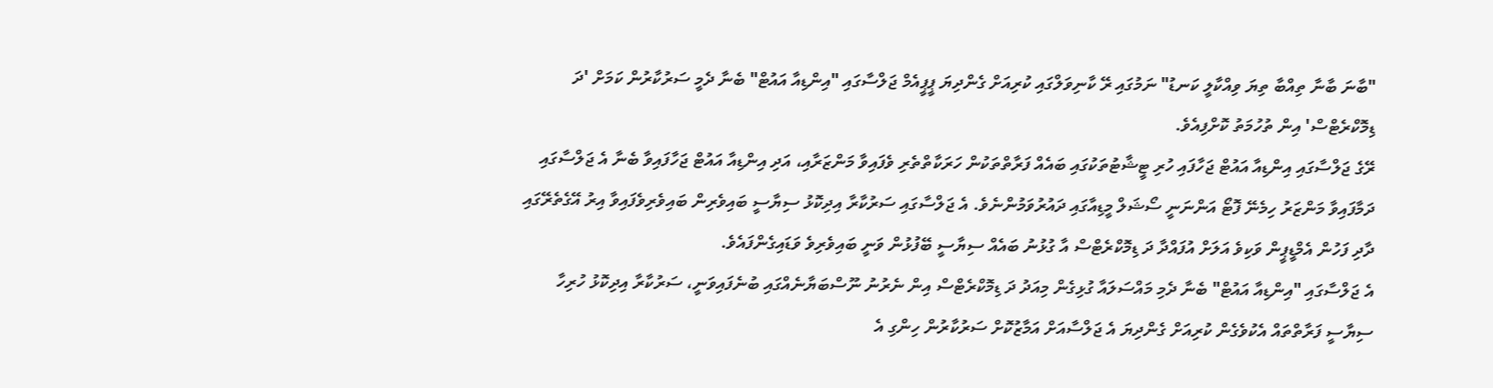"ބާނަ ބާނާ ތިއްބާ ތިޔަ ވިއްކާލީ ކަނޑު" ނަމުގައި ރޭ ކާނިވަލްގައި ކުރިއަށް ގެންދިޔަ ޕީޕީއެމް ޖަލްސާގައި "އިންޑިއާ އައުޓް" ބެނާ ދެމީ ސަރުކާރުން ކަމަށް 'ދަ ޑިމޮކްރެޓްސް' އިން ތުހުމަތު ކޮށްފިއެވެ.
ރޭގެ ޖަލްސާގައި އިންޑިއާ އައުޓް ޖަހާފައި ހުރި ޓީޝާޓުތަކުގައި ބައެއް ފަރާތްތަކުން ހަރަކާތްތެރި ވެފައިވާ މަންޒަރާއި، އަދި އިންޑިއާ އައުޓް ޖަހާފައިވާ ބެނާ އެ ޖަލްސާގައި ދަމާފައިވާ މަންޒަރު ހިމެނޭ ފޮޓޯ އަންނަނީ ސޯޝަލް މީޑިއާގައި ދައުރުވަމުންނެވެ. އެ ޖަލްސާގައި ސަރުކާރާ އިދިކޮޅު ސިޔާސީ ބައިވެރިން ބައިވެރިވެފައިވާ އިރު އޭގެތެރޭގައި ދާދި ފަހުން އެމްޑީޕީން ވަކިވެ އަލަށް އުފައްދާ ދަ ޑިމޮކްރެޓްސް އާ ގުޅުނު ބައެއް ސިޔާސީ ބޭފުޅުން ވަނީ ބައިވެރިވެ ވަޑައިގެންފައެވެ.
އެ ޖަލްސާގައި "އިންޑިއާ އައުޓް" ބެނާ ދެމި މައްސަލައާ ގުޅިގެން މިއަދު ދަ ޑިމޮކްރެޓްސް އިން ނެރުނު ނޫސްބަޔާނެއްގައި ބުނެފައިވަނީ، ސަރުކާރާ އިދިކޮޅު ހުރިހާ ސިޔާސީ ފަރާތްތައް އެކުވެގެން ކުރިއަށް ގެންދިޔަ އެ ޖަލްސާއަށް އަމާޒުކޮށް ސަރުކާރުން ހިންގި އެ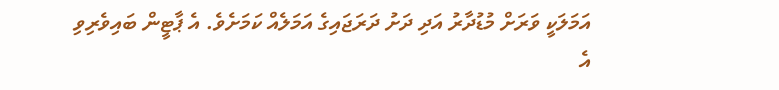އަމަލަކީ ވަރަށް މުޑުދާރު އަދި ދަށު ދަރަޖައިގެ އަމަލެއް ކަމަށެވެ. އެ ޕާޓީން ބައިވެރިވި އެ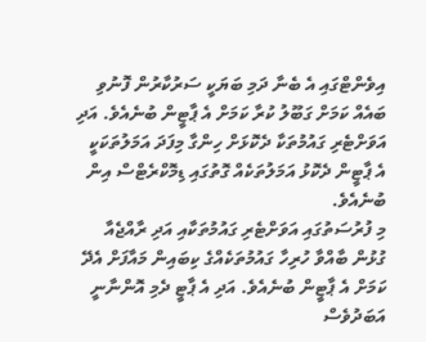އިވެންޓްގައި އެ ބެނާ ދަމި ބަޔަކީ ސަރުކާރުން ފޮނުވި ބައެއް ކަމަށް ގަބޫލު ކުރާ ކަމަށް އެ ޕާޓީން ބުނެއެވެ. އަދި އަވަށްޓެރި ގައުމުތަކާ ދެކޮޅަށް ހިންގާ މިފަދަ އަމަލުތަކަކީ އެ ޕާޓީން ދެކޮޅު އަމަލުތަކެއް ގޮތުގައި ޑިމޮކްރެޓްސް އިން ބުނެއެވެ.
މި ފުރުސަތުގައި އަވަށްޓެރި ގައުމުތަކާއި އަދި ރާއްޖެއާ ގުޅުން ބާއްވާ ހުރިހާ ގައުމުތަކެއްގެ ކިބައިން މައާފަށް އެދޭ ކަމަށް އެ ޕާޓީން ބުނެއެވެ. އަދި އެ ޕާޓީ ދެމި އޮންނާނީ އަބަދުވެސް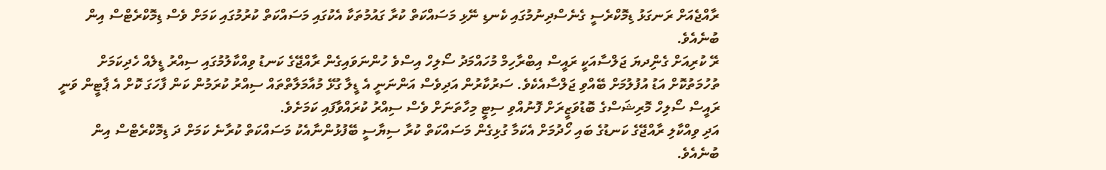ރާއްޖެއަށް ރަނގަޅު ޑިމޮކްރެސީ ގެނެސްދިނުމުގައި ކެނޑި ނޭޅި މަސައްކަތް ކުރާ ގައުމުތަކާ އެކުގައި މަސައްކަތް ކުރުމުގައި ކަމަށް ވެސް ޑިމޮކްރެޓްސް އިން ބުނެއެވެ.
ރޭ ކުރިއަށް ގެންިދޔަ ޖަލްސާއަކީ ރައީސް އިބްރާހިމް މުހައްމަދު ސޯލިހް އިސްވެ ހުންނަވައިގެން ރާއްޖޭގެ ކަނޑު ވިއްކާލުމުގައި ސިއްރު ޑީލެއް ހެދިކަމަށް ތުހުމަތުކޮށް އަޑު އުފުލުމަށް ބޭއްވި ޖަލްސާއެކެވެ. ސަރުކާރުން އަދިވެސް އަންނަނީ އެ ޑީލާ ގުޅޭ މުއާމަލާތްތައް ސިއްރު ކުރަމުން ކަން ފާހަގަ ކޮށް އެ ޕާޓީން ވަނީ ރައީސް ސޯލިހް މޮރިޝަސްގެ ބޮޑުވަޒީރަށް ފޮނުއްވި ސިޓީ މިހާތަނަށް ވެސް ސިއްރު ކުރައްވާފައި ކަމަށެވެ.
އަދި ވިއްކާލި ރާއްޖޭގެ ކަނޑުގެ ބައި ހޯދުމަށް އެކަމާ ގުޅިގެން މަސައްކަތް ކުރާ ސިޔާސީ ބޭފުޅުންނާއެކު މަސައްކަތް ކުރާނެ ކަމަށް ދަ ޑިމޮކްރެޓްސް އިން ބުނެއެވެ.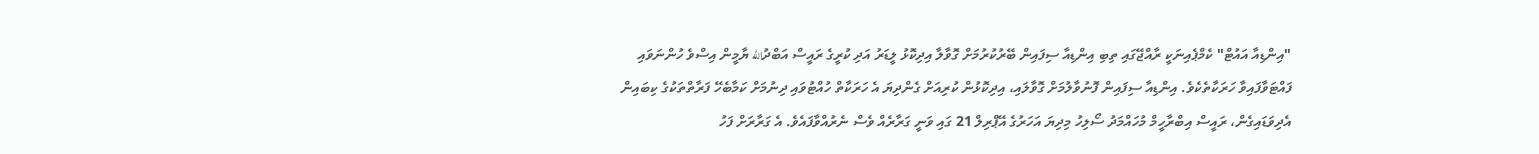"އިންޑިއާ އައުޓް" ކެމްޕެއިނަކީ ރާއްޖޭގައި ތިބި އިންޑިއާ ސިފައިން ބޭރުކުރުމަށް ގޮވާލާ އިދިކޮޅު ލީޑަރު އަދި ކުރީގެ ރައީސް އަބްދުالله ޔާމީން އިސްވެ ހުންނަވައި ފައްޓަވާފައިވާ ހަރަކާތެކެވެ. އިންޑިއާ ސިފައިން ފޮނުވާލުމަށް ގޮވާލައި، އިދިކޮޅުން ކުރިއަށް ގެންދިޔަ އެ ހަރަކާތް ހުއްޓުވައި ދިނުމަށް ކަމާބެހޭ ފަރާތްތަކުގެ ކިބައިން އެދިވަޑައިގެން، ރައީސް އިބްރާހީމް މުހައްމަދު ސޯލިހު މިދިޔަ އަހަރުގެ އޭޕްރިލް 21 ގައި ވަނީ ގަރާރެއް ވެސް ނެރުއްވާފައެވެ. އެ ގަރާރަށް ފަހު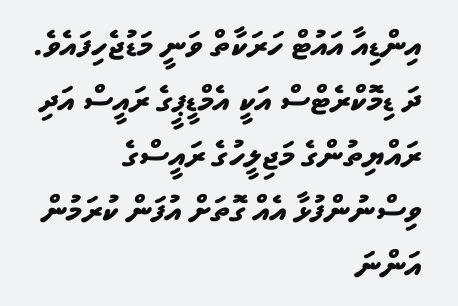އިންޑިއާ އައުޓް ހަރަކާތް ވަނީ މަޑުޖެހިފައެވެ.
ދަ ޑިމޮކްރެޓްސް އަކީ އެމްޑީޕީގެ ރައީސް އަދި ރައްޔިތުންގެ މަޖިލީހުގެ ރައީސްގެ ވިސްނުންފުޅާ އެއް ގޮތަށް އުފަން ކުރަމުން އަންނަ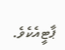ޕާޓީއެކެވެ.